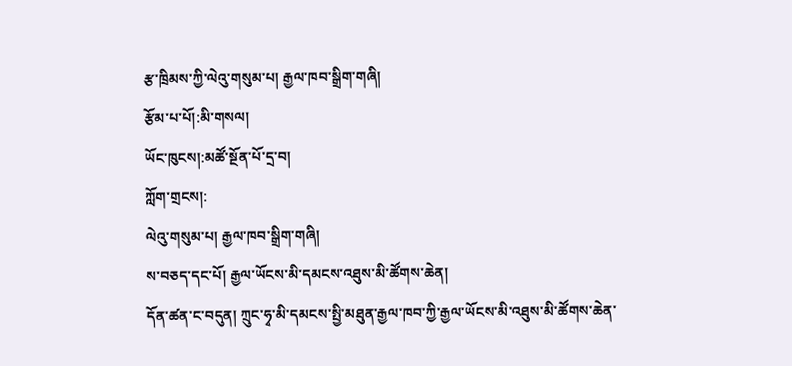རྩ་ཁྲིམས་ཀྱི་ལེའུ་གསུམ་པ། རྒྱལ་ཁབ་སྒྲིག་གཞི།
རྩོམ་པ་པོ།:མི་གསལ།
ཡོང་ཁུངས།:མཚོ་སྔོན་པོ་དྲ་བ།
ཀློག་གྲངས།:
ལེའུ་གསུམ་པ། རྒྱལ་ཁབ་སྒྲིག་གཞི།
ས་བཅད་དང་པོ། རྒྱལ་ཡོངས་མི་དམངས་འཐུས་མི་ཚོགས་ཆེན།
དོན་ཚན་ང་བདུན། ཀྲུང་ཧྭ་མི་དམངས་སྤྱི་མཐུན་རྒྱལ་ཁབ་ཀྱི་རྒྱལ་ཡོངས་མི་འཐུས་མི་ཚོགས་ཆེན་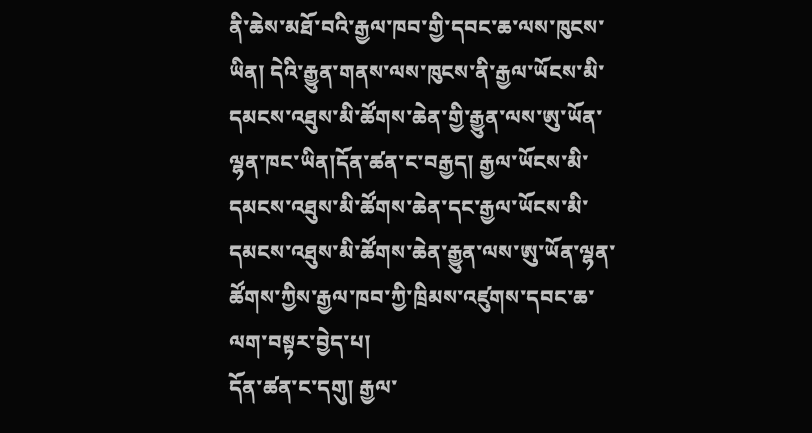ནི་ཆེས་མཐོ་བའི་རྒྱལ་ཁབ་གྱི་དབང་ཆ་ལས་ཁུངས་ཡིན། དེའི་རྒྱུན་གནས་ལས་ཁུངས་ནི་རྒྱལ་ཡོངས་མི་དམངས་འཐུས་མི་ཚོགས་ཆེན་གྱི་རྒྱུན་ལས་ཨུ་ཡོན་ལྷན་ཁང་ཡིན།དོན་ཚན་ང་བརྒྱད། རྒྱལ་ཡོངས་མི་དམངས་འཐུས་མི་ཚོགས་ཆེན་དང་རྒྱལ་ཡོངས་མི་དམངས་འཐུས་མི་ཚོགས་ཆེན་རྒྱུན་ལས་ཨུ་ཡོན་ལྷན་ཚོགས་ཀྱིས་རྒྱལ་ཁབ་ཀྱི་ཁྲིམས་འཛུགས་དབང་ཆ་ལག་བསྟར་བྱེད་པ།
དོན་ཚན་ང་དགུ། རྒྱལ་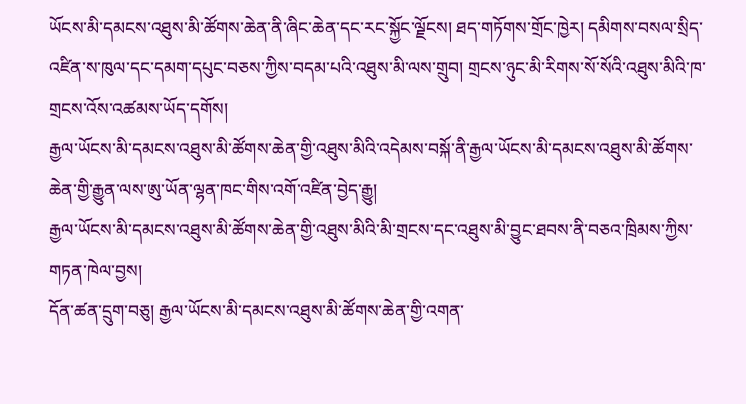ཡོངས་མི་དམངས་འཐུས་མི་ཚོགས་ཆེན་ནི་ཞིང་ཆེན་དང་རང་སྐྱོང་ལྗོངས། ཐད་གཏོགས་གྲོང་ཁྱེར། དམིགས་བསལ་སྲིད་འཛིན་ས་ཁུལ་དང་དམག་དཔུང་བཅས་ཀྱིས་བདམ་པའི་འཐུས་མི་ལས་གྲུབ། གྲངས་ཉུང་མི་རིགས་སོ་སོའི་འཐུས་མིའི་ཁ་གྲངས་འོས་འཚམས་ཡོད་དགོས།
རྒྱལ་ཡོངས་མི་དམངས་འཐུས་མི་ཚོགས་ཆེན་གྱི་འཐུས་མིའི་འདེམས་བསྐོ་ནི་རྒྱལ་ཡོངས་མི་དམངས་འཐུས་མི་ཚོགས་ཆེན་གྱི་རྒྱུན་ལས་ཨུ་ཡོན་ལྷན་ཁང་གིས་འགོ་འཛིན་བྱེད་རྒྱུ།
རྒྱལ་ཡོངས་མི་དམངས་འཐུས་མི་ཚོགས་ཆེན་གྱི་འཐུས་མིའི་མི་གྲངས་དང་འཐུས་མི་བྱུང་ཐབས་ནི་བཅའ་ཁྲིམས་ཀྱིས་གཏན་ཁེལ་བྱས།
དོན་ཚན་དྲུག་བཅུ། རྒྱལ་ཡོངས་མི་དམངས་འཐུས་མི་ཚོགས་ཆེན་གྱི་འགན་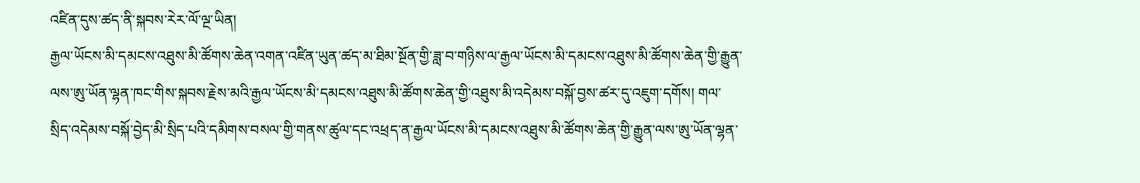འཛིན་དུས་ཚད་ནི་སྐབས་རེར་ལོ་ལྔ་ཡིན།
རྒྱལ་ཡོངས་མི་དམངས་འཐུས་མི་ཚོགས་ཆེན་འགན་འཛིན་ཡུན་ཚད་མ་ཐིམ་སྔོན་གྱི་ཟླ་བ་གཉིས་ལ་རྒྱལ་ཡོངས་མི་དམངས་འཐུས་མི་ཚོགས་ཆེན་གྱི་རྒྱུན་ལས་ཨུ་ཡོན་ལྷན་ཁང་གིས་སྐབས་རྗེས་མའི་རྒྱལ་ཡོངས་མི་དམངས་འཐུས་མི་ཚོགས་ཆེན་གྱི་འཐུས་མི་འདེམས་བསྐོ་བྱས་ཚར་དུ་འཇུག་དགོས། གལ་སྲིད་འདེམས་བསྐོ་བྱེད་མི་སྲིད་པའི་དམིགས་བསལ་གྱི་གནས་ཚུལ་དང་འཕྲད་ན་རྒྱལ་ཡོངས་མི་དམངས་འཐུས་མི་ཚོགས་ཆེན་གྱི་རྒྱུན་ལས་ཨུ་ཡོན་ལྷན་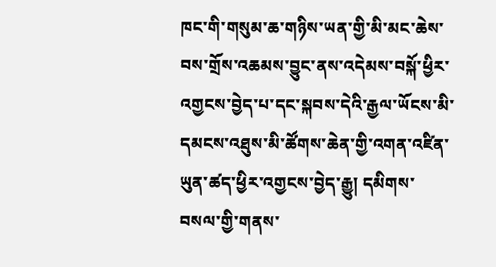ཁང་གི་གསུམ་ཆ་གཉིས་ཡན་གྱི་མི་མང་ཆེས་བས་གྲོས་འཆམས་བྱུང་ནས་འདེམས་བསྐོ་ཕྱིར་འགྱངས་བྱེད་པ་དང་སྐབས་དེའི་རྒྱལ་ཡོངས་མི་དམངས་འཐུས་མི་ཚོགས་ཆེན་གྱི་འགན་འཛིན་ཡུན་ཚད་ཕྱིར་འགྱངས་བྱེད་རྒྱུ། དམིགས་བསལ་གྱི་གནས་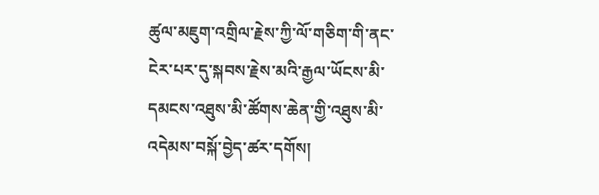ཚུལ་མཇུག་འགྲིལ་རྗེས་ཀྱི་ལོ་གཅིག་གི་ནང་ངེར་པར་དུ་སྐབས་རྗེས་མའི་རྒྱལ་ཡོངས་མི་དམངས་འཐུས་མི་ཚོགས་ཆེན་གྱི་འཐུས་མི་འདེམས་བསྐོ་བྱེད་ཚར་དགོས།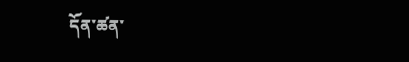དོན་ཚན་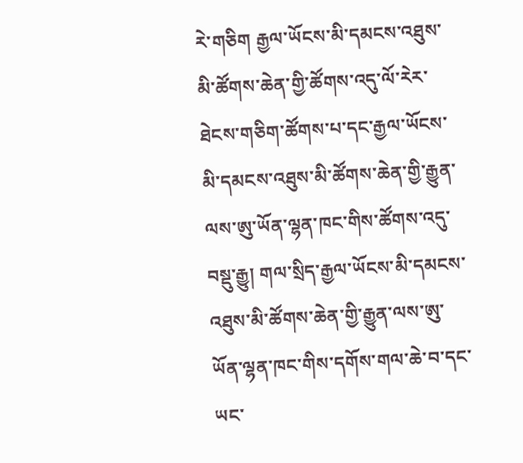རེ་གཅིག རྒྱལ་ཡོངས་མི་དམངས་འཐུས་མི་ཚོགས་ཆེན་གྱི་ཚོགས་འདུ་ལོ་རེར་ཐེངས་གཅིག་ཚོགས་པ་དང་རྒྱལ་ཡོངས་མི་དམངས་འཐུས་མི་ཚོགས་ཆེན་གྱི་རྒྱུན་ལས་ཨུ་ཡོན་ལྷན་ཁང་གིས་ཚོགས་འདུ་བསྡུ་རྒྱུ། གལ་སྲིད་རྒྱལ་ཡོངས་མི་དམངས་འཐུས་མི་ཚོགས་ཆེན་གྱི་རྒྱུན་ལས་ཨུ་ཡོན་ལྷན་ཁང་གིས་དགོས་གལ་ཆེ་བ་དང་ཡང་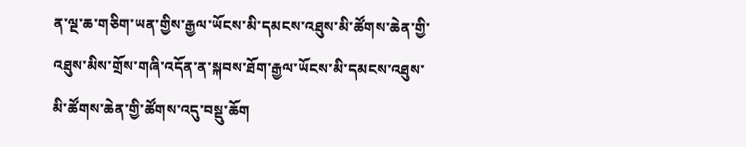ན་ལྔ་ཆ་གཅིག་ཡན་གྱིས་རྒྱལ་ཡོངས་མི་དམངས་འཐུས་མི་ཚོགས་ཆེན་གྱི་འཐུས་མིས་གྲོས་གཞི་འདོན་ན་སྐབས་ཐོག་རྒྱལ་ཡོངས་མི་དམངས་འཐུས་མི་ཚོགས་ཆེན་གྱི་ཚོགས་འདུ་བསྡུ་ཆོག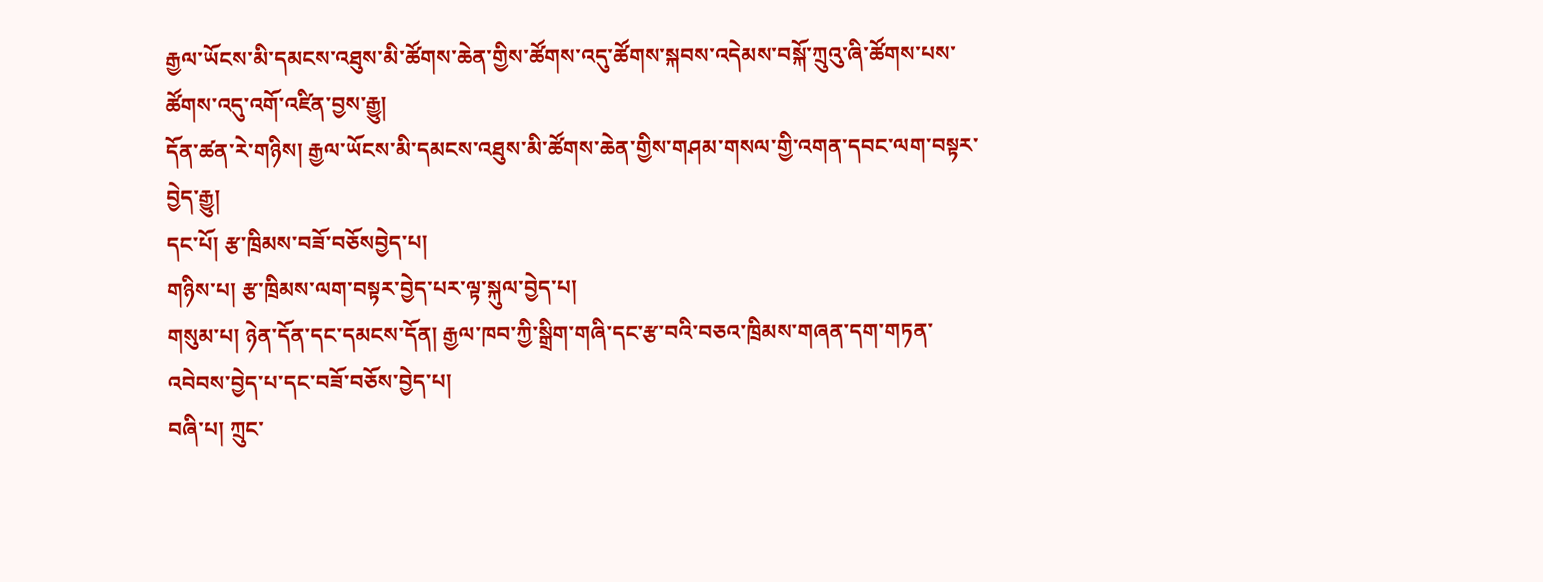རྒྱལ་ཡོངས་མི་དམངས་འཐུས་མི་ཚོགས་ཆེན་གྱིས་ཚོགས་འདུ་ཚོགས་སྐབས་འདེམས་བསྐོ་ཀྲུའུ་ཞི་ཚོགས་པས་ཚོགས་འདུ་འགོ་འཛིན་བྱས་རྒྱུ།
དོན་ཚན་རེ་གཉིས། རྒྱལ་ཡོངས་མི་དམངས་འཐུས་མི་ཚོགས་ཆེན་གྱིས་གཤམ་གསལ་གྱི་འགན་དབང་ལག་བསྟར་བྱེད་རྒྱུ།
དང་པོ། རྩ་ཁྲིམས་བཟོ་བཅོསབྱེད་པ།
གཉིས་པ། རྩ་ཁྲིམས་ལག་བསྟར་བྱེད་པར་ལྟ་སྐུལ་བྱེད་པ།
གསུམ་པ། ཉེན་དོན་དང་དམངས་དོན། རྒྱལ་ཁབ་ཀྱི་སྒྲིག་གཞི་དང་རྩ་བའི་བཅའ་ཁྲིམས་གཞན་དག་གཏན་འབེབས་བྱེད་པ་དང་བཟོ་བཅོས་བྱེད་པ།
བཞི་པ། ཀྲུང་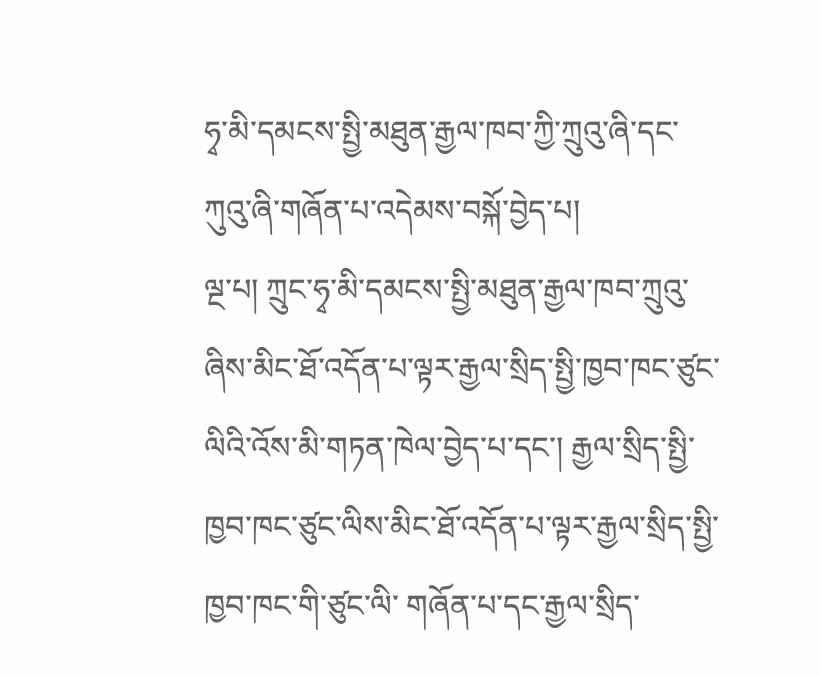ཧྭ་མི་དམངས་སྤྱི་མཐུན་རྒྱལ་ཁབ་ཀྱི་ཀྲུའུ་ཞི་དང་ཀུའུ་ཞི་གཞོན་པ་འདེམས་བསྐོ་བྱེད་པ།
ལྔ་པ། ཀྲུང་ཧྭ་མི་དམངས་སྤྱི་མཐུན་རྒྱལ་ཁབ་ཀྲུའུ་ཞིས་མིང་ཐོ་འདོན་པ་ལྟར་རྒྱལ་སྲིད་སྤྱི་ཁྱབ་ཁང་ཙུང་ལིའི་འོས་མི་གཏན་ཁེལ་བྱེད་པ་དང་། རྒྱལ་སྲིད་སྤྱི་ཁྱབ་ཁང་ཙུང་ལིས་མིང་ཐོ་འདོན་པ་ལྟར་རྒྱལ་སྲིད་སྤྱི་ཁྱབ་ཁང་གི་ཙུང་ལི་ གཞོན་པ་དང་རྒྱལ་སྲིད་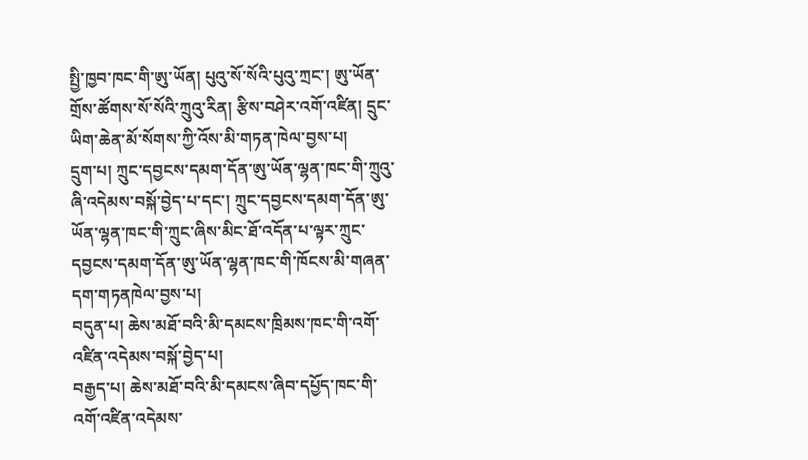སྤྱི་ཁྱབ་ཁང་གི་ཨུ་ཡོན། པུའུ་སོ་སོའི་པུའུ་ཀྲང་། ཨུ་ཡོན་གྲོས་ཚོགས་སོ་སོའི་ཀྲུའུ་རིན། རྩིས་བཤེར་འགོ་འཛིན། དྲུང་ཡིག་ཆེན་མོ་སོགས་ཀྱི་འོས་མི་གཏན་ཁེལ་བྱས་པ།
དྲུག་པ། ཀྲུང་དབྱངས་དམག་དོན་ཨུ་ཡོན་ལྷན་ཁང་གི་ཀྲུའུ་ཞི་འདེམས་བསྐོ་བྱེད་པ་དང་། ཀྲུང་དབྱངས་དམག་དོན་ཨུ་ཡོན་ལྷན་ཁང་གི་ཀྲུང་ཞིས་མིང་ཐོ་འདོན་པ་ལྟར་ཀྲུང་དབྱངས་དམག་དོན་ཨུ་ཡོན་ལྷན་ཁང་གི་ཁོངས་མི་གཞན་དག་གཏནཁེལ་བྱས་པ།
བདུན་པ། ཆེས་མཐོ་བའི་མི་དམངས་ཁྲིམས་ཁང་གི་འགོ་འཛིན་འདེམས་བསྐོ་བྱེད་པ།
བརྒྱད་པ། ཆེས་མཐོ་བའི་མི་དམངས་ཞིབ་དཔྱོད་ཁང་གི་འགོ་འཛིན་འདེམས་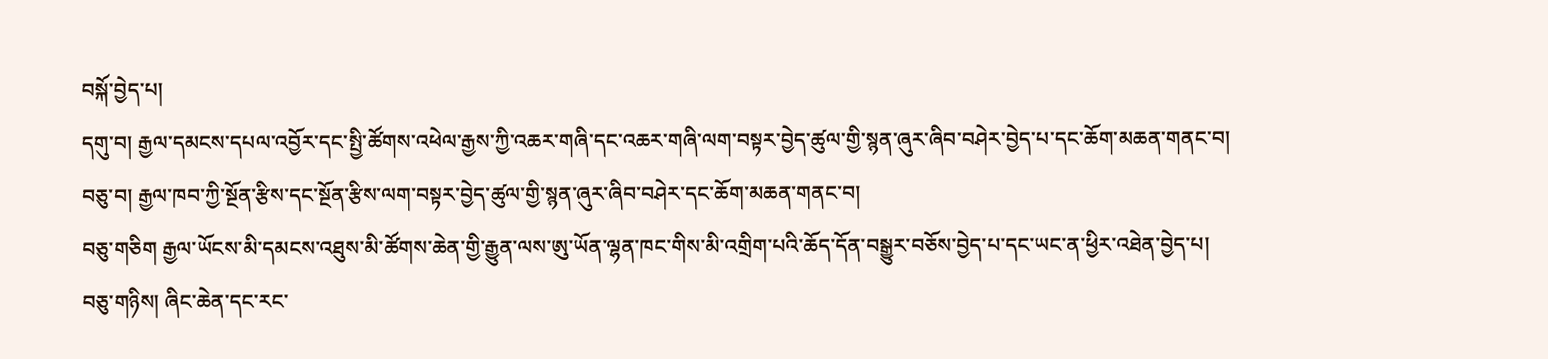བསྐོ་བྱེད་པ།
དགུ་བ། རྒྱལ་དམངས་དཔལ་འབྱོར་དང་སྤྱི་ཚོགས་འཕེལ་རྒྱས་ཀྱི་འཆར་གཞི་དང་འཆར་གཞི་ལག་བསྟར་བྱེད་ཚུལ་གྱི་སྙན་ཞུར་ཞིབ་བཤེར་བྱེད་པ་དང་ཆོག་མཆན་གནང་བ།
བཅུ་བ། རྒྱལ་ཁབ་ཀྱི་སྔོན་རྩིས་དང་སྔོན་རྩིས་ལག་བསྟར་བྱེད་ཚུལ་གྱི་སྙན་ཞུར་ཞིབ་བཤེར་དང་ཆོག་མཆན་གནང་བ།
བཅུ་གཅིག རྒྱལ་ཡོངས་མི་དམངས་འཐུས་མི་ཚོགས་ཆེན་གྱི་རྒྱུན་ལས་ཨུ་ཡོན་ལྷན་ཁང་གིས་མི་འགྲིག་པའི་ཆོད་དོན་བསྒྱུར་བཅོས་བྱེད་པ་དང་ཡང་ན་ཕྱིར་འཐེན་བྱེད་པ།
བཅུ་གཉིས། ཞིང་ཆེན་དང་རང་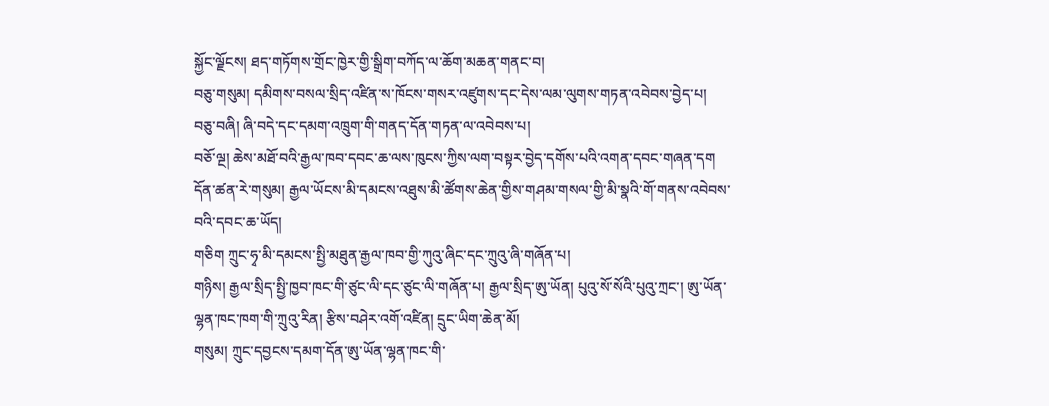སྐྱོང་ལྗོངས། ཐད་གཏོགས་གྲོང་ཁྱེར་གྱི་སྒྲིག་བཀོད་ལ་ཆོག་མཆན་གནང་བ།
བཅུ་གསུམ། དམིགས་བསལ་སྲིད་འཛིན་ས་ཁོངས་གསར་འཛུགས་དང་དེས་ལམ་ལུགས་གཏན་འབེབས་བྱེད་པ།
བཅུ་བཞི། ཞི་བདེ་དང་དམག་འཁྲུག་གི་གནད་དོན་གཏན་ལ་འབེབས་པ།
བཅོ་ལྔ། ཆེས་མཐོ་བའི་རྒྱལ་ཁབ་དབང་ཆ་ལས་ཁུངས་ཀྱིས་ལག་བསྟར་བྱེད་དགོས་པའི་འགན་དབང་གཞན་དག
དོན་ཚན་རེ་གསུམ། རྒྱལ་ཡོངས་མི་དམངས་འཐུས་མི་ཚོགས་ཆེན་གྱིས་གཤམ་གསལ་གྱི་མི་སྣའི་གོ་གནས་འབེབས་བའི་དབང་ཆ་ཡོད།
གཅིག ཀྲུང་ཧྭ་མི་དམངས་སྤྱི་མཐུན་རྒྱལ་ཁབ་གྱི་ཀུའུ་ཞིང་དང་ཀྲུའུ་ཞི་གཞོན་པ།
གཉིས། རྒྱལ་སྲིད་སྤྱི་ཁྱབ་ཁང་གི་ཙུང་ལི་དང་ཙུང་ལི་གཞོན་པ། རྒྱལ་སྲིད་ཨུ་ཡོན། པུའུ་སོ་སོའི་པུའུ་ཀྲང་། ཨུ་ཡོན་ལྷན་ཁང་ཁག་གི་ཀྲུའུ་རིན། རྩིས་བཤེར་འགོ་འཛིན། དྲུང་ཡིག་ཆེན་མོ།
གསུམ། ཀྲུང་དབྱངས་དམག་དོན་ཨུ་ཡོན་ལྷན་ཁང་གི་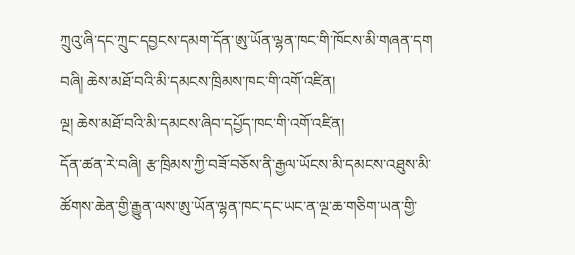ཀྲུའུ་ཞི་དང་ཀྲུང་དབྱངས་དམག་དོན་ཨུ་ཡོན་ལྷན་ཁང་གི་ཁོངས་མི་གཞན་དག
བཞི། ཆེས་མཐོ་བའི་མི་དམངས་ཁྲིམས་ཁང་གི་འགོ་འཛིན།
ལྔ། ཆེས་མཐོ་བའི་མི་དམངས་ཞིབ་དཔྱོད་ཁང་གི་འགོ་འཛིན།
དོན་ཚན་རེ་བཞི། རྩ་ཁྲིམས་ཀྱི་བཟོ་བཅོས་ནི་རྒྱལ་ཡོངས་མི་དམངས་འཐུས་མི་ཚོགས་ཆེན་གྱི་རྒྱུན་ལས་ཨུ་ཡོན་ལྷན་ཁང་དང་ཡང་ན་ལྔ་ཆ་གཅིག་ཡན་གྱི་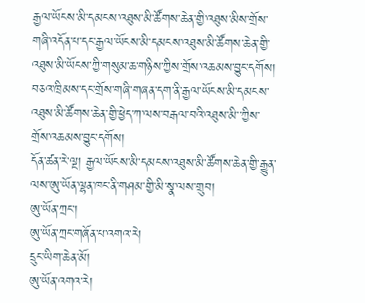རྒྱལ་ཡོངས་མི་དམངས་འཐུས་མི་ཚོགས་ཆེན་གྱི་འཐུས་མིས་གྲོས་གཞི་འདོན་པ་དང་རྒྱལ་ཡོངས་མི་དམངས་འཐུས་མི་ཚོགས་ཆེན་གྱི་འཐུས་མི་ཡོངས་ཀྱི་གསུམ་ཆ་གཉིས་ཀྱིས་གྲོས་འཆམས་བྱུང་དགོས།
བཅའ་ཁྲིམས་དང་གྲོས་གཞི་གཞན་དག་ནི་རྒྱལ་ཡོངས་མི་དམངས་འཐུས་མི་ཚོགས་ཆེན་གྱི་ཕྱེད་ཀ་ལས་བརྒལ་བའི་འཐུས་མི་་ཀྱིས་གྲོས་འཆམས་བྱུང་དགོས།
དོན་ཚན་རེ་ལྔ། རྒྱལ་ཡོངས་མི་དམངས་འཐུས་མི་ཚོགས་ཆེན་གྱི་རྒྱུན་ལས་ཨུ་ཡོན་ལྷན་ཁང་ནི་གཤམ་གྱི་མི་སྣ་ལས་གྲུབ།
ཨུ་ཡོན་ཀྲང་།
ཨུ་ཡོན་ཀྲང་གཞོན་པ་འགའ་རེ།
དྲུང་ཡིག་ཆེན་མོ།
ཨུ་ཡོན་འགའ་རེ།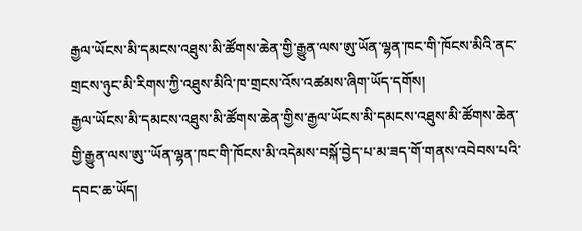རྒྱལ་ཡོངས་མི་དམངས་འཐུས་མི་ཚོགས་ཆེན་གྱི་རྒྱུན་ལས་ཨུ་ཡོན་ལྷན་ཁང་གི་ཁོངས་མིའི་ནང་གྲངས་ཉུང་མི་རིགས་ཀྱི་འཐུས་མིའི་ཁ་གྲངས་འོས་འཚམས་ཞིག་ཡོད་དགོས།
རྒྱལ་ཡོངས་མི་དམངས་འཐུས་མི་ཚོགས་ཆེན་གྱིས་རྒྱལ་ཡོངས་མི་དམངས་འཐུས་མི་ཚོགས་ཆེན་གྱི་རྒྱུན་ལས་ཨུ་་ཡོན་ལྷན་ཁང་གི་ཁོངས་མི་འདེམས་བསྐོ་བྱེད་པ་མ་ཟད་གོ་གནས་འབེབས་པའི་དབང་ཆ་ཡོད།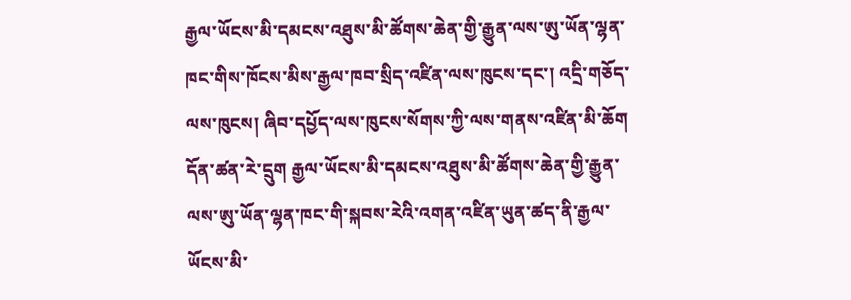རྒྱལ་ཡོངས་མི་དམངས་འཐུས་མི་ཚོགས་ཆེན་གྱི་རྒྱུན་ལས་ཨུ་ཡོན་ལྷན་ཁང་གིས་ཁོངས་མིས་རྒྱལ་ཁབ་སྲིད་འཛིན་ལས་ཁུངས་དང་། འདྲི་གཅོད་ལས་ཁུངས། ཞིབ་དཔྱོད་ལས་ཁུངས་སོགས་ཀྱི་ལས་གནས་འཛིན་མི་ཆོག
དོན་ཚན་རེ་དྲུག རྒྱལ་ཡོངས་མི་དམངས་འཐུས་མི་ཚོགས་ཆེན་གྱི་རྒྱུན་ལས་ཨུ་ཡོན་ལྷན་ཁང་གི་སྐབས་རེའི་འགན་འཛིན་ཡུན་ཚད་ནི་རྒྱལ་ཡོངས་མི་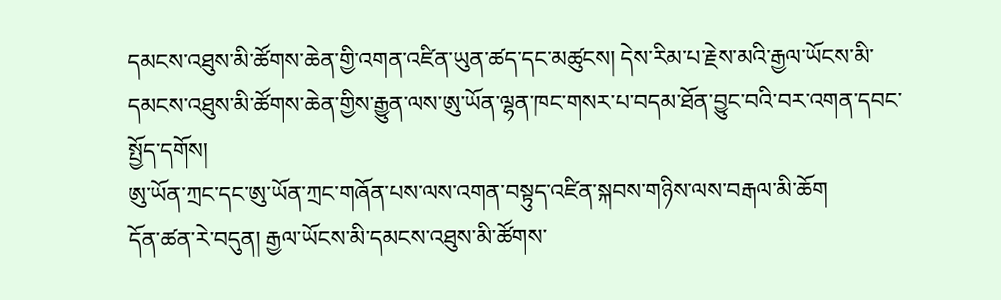དམངས་འཐུས་མི་ཚོགས་ཆེན་གྱི་འགན་འཛིན་ཡུན་ཚད་དང་མཚུངས། དེས་རིམ་པ་རྗེས་མའི་རྒྱལ་ཡོངས་མི་དམངས་འཐུས་མི་ཚོགས་ཆེན་གྱིས་རྒྱུན་ལས་ཨུ་ཡོན་ལྷན་ཁང་གསར་པ་བདམ་ཐོན་བྱུང་བའི་བར་འགན་དབང་སྤྱོད་དགོས།
ཨུ་ཡོན་ཀྲང་དང་ཨུ་ཡོན་ཀྲང་གཞོན་པས་ལས་འགན་བསྟུད་འཛིན་སྐབས་གཉིས་ལས་བརྒལ་མི་ཆོག
དོན་ཚན་རེ་བདུན། རྒྱལ་ཡོངས་མི་དམངས་འཐུས་མི་ཚོགས་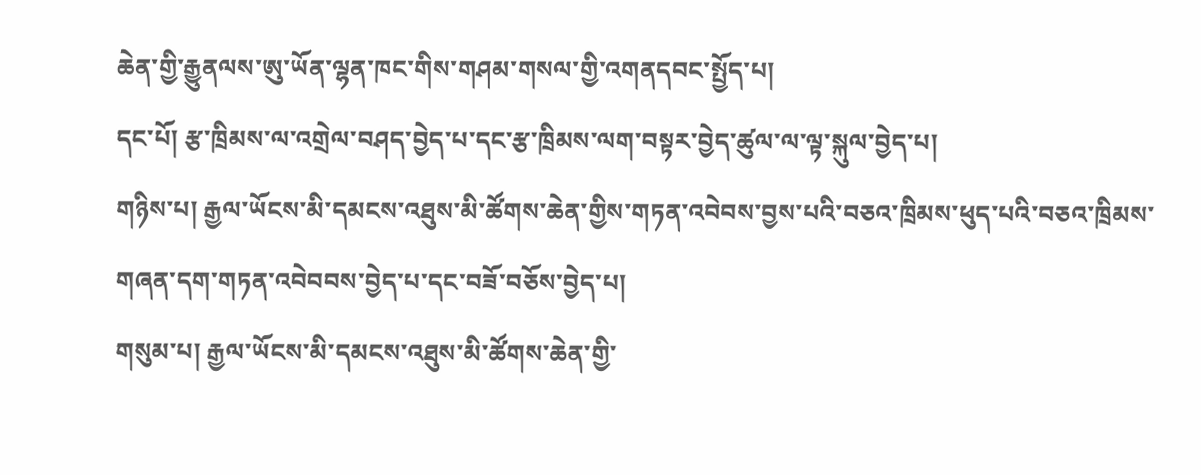ཆེན་གྱི་རྒྱུནལས་ཨུ་ཡོན་ལྷན་ཁང་གིས་གཤམ་གསལ་གྱི་འགནདབང་སྤྱོད་པ།
དང་པོ། རྩ་ཁྲིམས་ལ་འགྲེལ་བཤད་བྱེད་པ་དང་རྩ་ཁྲིམས་ལག་བསྟར་བྱེད་ཚུལ་ལ་ལྟ་སྐུལ་བྱེད་པ།
གཉིས་པ། རྒྱལ་ཡོངས་མི་དམངས་འཐུས་མི་ཚོགས་ཆེན་གྱིས་གཏན་འབེབས་བྱས་པའི་བཅའ་ཁྲིམས་ཕུད་པའི་བཅའ་ཁྲིམས་གཞན་དག་གཏན་འབེབབས་བྱེད་པ་དང་བཟོ་བཅོས་བྱེད་པ།
གསུམ་པ། རྒྱལ་ཡོངས་མི་དམངས་འཐུས་མི་ཚོགས་ཆེན་གྱི་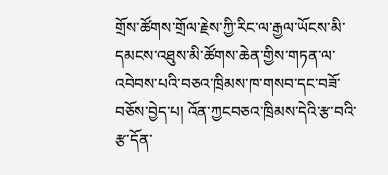གྲོས་ཚོགས་གྲོལ་རྗེས་ཀྱི་རིང་ལ་རྒྱལ་ཡོངས་མི་དམངས་འཐུས་མི་ཚོགས་ཆེན་གྱིས་གཏན་ལ་འབེབས་པའི་བཅའ་ཁྲིམས་ཁ་གསབ་དང་བཟོ་བཅོས་བྱེད་པ། འོན་ཀྱངབཅའ་ཁྲིམས་དེའི་རྩ་བའི་རྩ་དོན་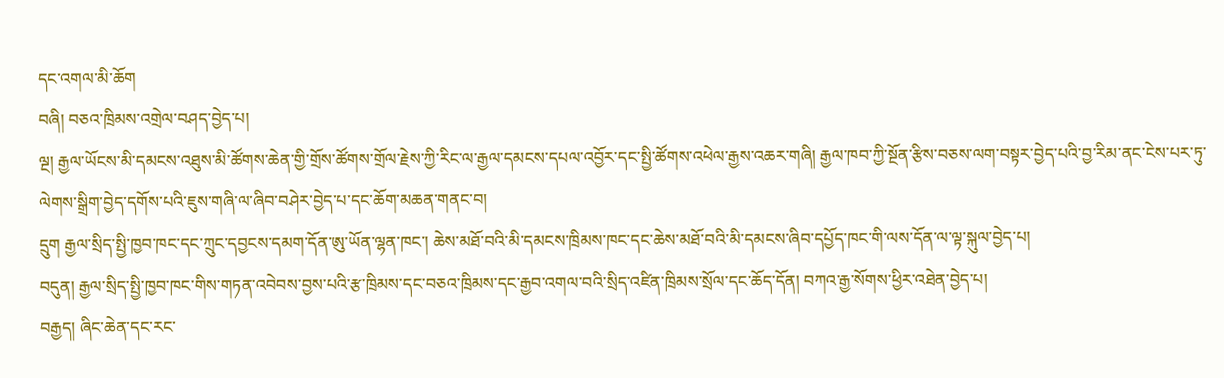དང་འགལ་མི་ཆོག
བཞི། བཅའ་ཁྲིམས་འགྲེལ་བཤད་བྱེད་པ།
ལྔ། རྒྱལ་ཡོངས་མི་དམངས་འཐུས་མི་ཚོགས་ཆེན་གྱི་གྲོས་ཚོགས་གྲོལ་རྗེས་ཀྱི་རིང་ལ་རྒྱལ་དམངས་དཔལ་འབྱོར་དང་སྤྱི་ཚོགས་འཕེལ་རྒྱས་འཆར་གཞི། རྒྱལ་ཁབ་ཀྱི་སྔོན་རྩིས་བཅས་ལག་བསྟར་བྱེད་པའི་བྱ་རིམ་ནང་ངེས་པར་ཏུ་ལེགས་སྒྲིག་བྱེད་དགོས་པའི་ཇུས་གཞི་ལ་ཞིབ་བཤེར་བྱེད་པ་དང་ཆོག་མཆན་གནང་བ།
དྲུག རྒྱལ་སྲིད་སྤྱི་ཁྱབ་ཁང་དང་ཀྲུང་དབྱངས་དམག་དོན་ཨུ་ཡོན་ལྷན་ཁང་། ཆེས་མཐོ་བའི་མི་དམངས་ཁྲིམས་ཁང་དང་ཆེས་མཐོ་བའི་མི་དམངས་ཞིབ་དཔྱོད་ཁང་གི་ལས་དོན་ལ་ལྟ་སྐུལ་བྱེད་པ།
བདུན། རྒྱལ་སྲིད་སྤྱི་ཁྱབ་ཁང་གིས་གཏན་འབེབས་བྱས་པའི་རྩ་ཁྲིམས་དང་བཅའ་ཁྲིམས་དང་རྒྱབ་འགལ་བའི་སྲིད་འཛིན་ཁྲིམས་སྲོལ་དང་ཆོད་དོན། བཀའ་རྒྱ་སོགས་ཕྱིར་འཐེན་བྱེད་པ།
བརྒྱད། ཞིང་ཆེན་དང་རང་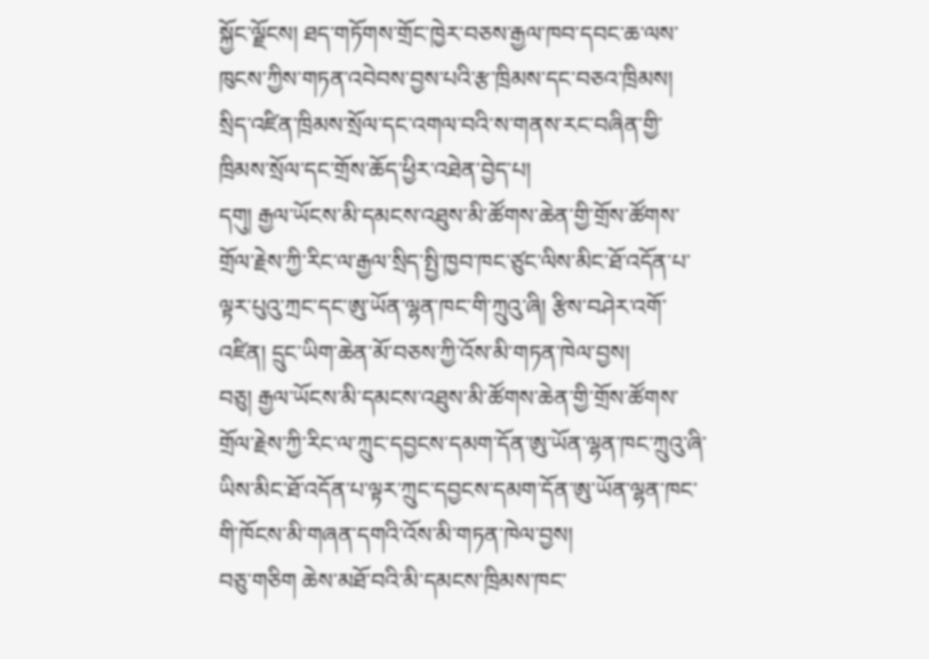སྐྱོང་ལྗོངས། ཐད་གཏོགས་གྲོང་ཁྱེར་བཅས་རྒྱལ་ཁབ་དབང་ཆ་ལས་ཁུངས་ཀྱིས་གཏན་འབེབས་བྱས་པའི་རྩ་ཁྲིམས་དང་བཅའ་ཁྲིམས། སྲིད་འཛིན་ཁྲིམས་སྲོལ་དང་འགལ་བའི་ས་གནས་རང་བཞིན་གྱི་ ཁྲིམས་སྲོལ་དང་གྲོས་ཆོད་ཕྱིར་འཐེན་བྱེད་པ།
དགུ། རྒྱལ་ཡོངས་མི་དམངས་འཐུས་མི་ཚོགས་ཆེན་གྱི་གྲོས་ཚོགས་གྲོལ་རྗེས་ཀྱི་རིང་ལ་རྒྱལ་སྲིད་སྤྱི་ཁྱབ་ཁང་ཙུང་ལིས་མིང་ཐོ་འདོན་པ་ལྟར་པུའུ་ཀྲང་དང་ཨུ་ཡོན་ལྷན་ཁང་གི་ཀྲུའུ་ཞི། རྩིས་བཤེར་འགོ་འཛིན། དྲུང་ཡིག་ཆེན་མོ་བཅས་ཀྱི་འོས་མི་གཏན་ཁེལ་བྱས།
བཅུ། རྒྱལ་ཡོངས་མི་དམངས་འཐུས་མི་ཚོགས་ཆེན་གྱི་གྲོས་ཚོགས་གྲོལ་རྗེས་ཀྱི་རིང་ལ་ཀྲུང་དབྱངས་དམག་དོན་ཨུ་ཡོན་ལྷན་ཁང་ཀྲུའུ་ཞི་ཡིས་མིང་ཐོ་འདོན་པ་ལྟར་ཀྲུང་དབྱངས་དམག་དོན་ཨུ་ཡོན་ལྷན་ཁང་གི་ཁོངས་མི་གཞན་དགའི་འོས་མི་གཏན་ཁེལ་བྱས།
བཅུ་གཅིག ཆེས་མཐོ་བའི་མི་དམངས་ཁྲིམས་ཁང་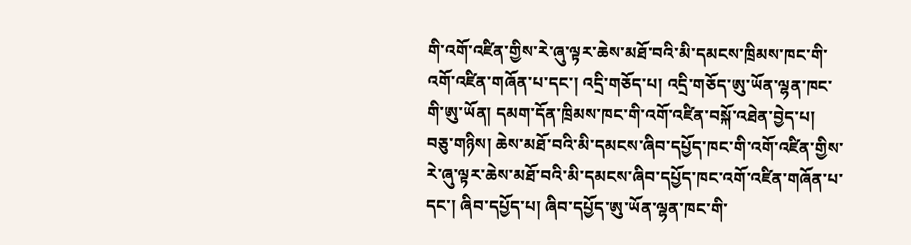གི་འགོ་འཛིན་གྱིས་རེ་ཞུ་ལྟར་ཆེས་མཐོ་བའི་མི་དམངས་ཁྲིམས་ཁང་གི་འགོ་འཛིན་གཞོན་པ་དང་། འདྲི་གཅོད་པ། འདྲི་གཅོད་ཨུ་ཡོན་ལྷན་ཁང་གི་ཨུ་ཡོན། དམག་དོན་ཁྲིམས་ཁང་གི་འགོ་འཛིན་བསྐོ་འཐེན་བྱེད་པ།
བཅུ་གཉིས། ཆེས་མཐོ་བའི་མི་དམངས་ཞིབ་དཔྱོད་ཁང་གི་འགོ་འཛིན་གྱིས་རེ་ཞུ་ལྟར་ཆེས་མཐོ་བའི་མི་དམངས་ཞིབ་དཔྱོད་ཁང་འགོ་འཛིན་གཞོན་པ་དང་། ཞིབ་དཔྱོད་པ། ཞིབ་དཔྱོད་ཨུ་ཡོན་ལྷན་ཁང་གི་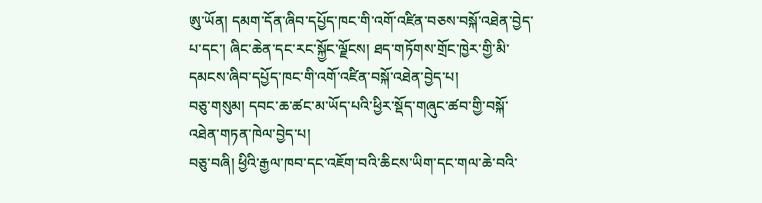ཨུ་ཡོན། དམག་དོན་ཞིབ་དཔྱོད་ཁང་གི་འགོ་འཛིན་བཅས་བསྐོ་འཐེན་བྱེད་པ་དང་། ཞིང་ཆེན་དང་རང་སྐྱོང་ལྗོངས། ཐད་གཏོགས་གྲོང་ཁྱེར་གྱི་མི་དམངས་ཞིབ་དཔྱོད་ཁང་གི་འགོ་འཛིན་བསྐོ་འཐེན་བྱེད་པ།
བཅུ་གསུམ། དབང་ཆ་ཚང་མ་ཡོད་པའི་ཕྱིར་སྡོད་གཞུང་ཚབ་གྱི་བསྐོ་འཐེན་གཏན་ཁེལ་བྱེད་པ།
བཅུ་བཞི། ཕྱིའི་རྒྱལ་ཁབ་དང་འཇོག་བའི་ཆིངས་ཡིག་དང་གལ་ཆེ་བའི་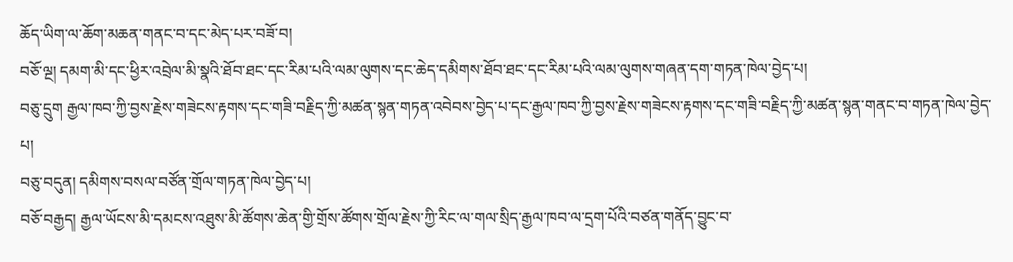ཆོད་ཡིག་ལ་ཆོག་མཆན་གནང་བ་དང་མེད་པར་བཟོ་བ།
བཅོ་ལྔ། དམག་མི་དང་ཕྱིར་འབྲེལ་མི་སྣའི་ཐོབ་ཐང་དང་རིམ་པའི་ལམ་ལུགས་དང་ཆེད་དམིགས་ཐོབ་ཐང་དང་རིམ་པའི་ལམ་ལུགས་གཞན་དག་གཏན་ཁེལ་བྱེད་པ།
བཅུ་དྲུག རྒྱལ་ཁབ་ཀྱི་བྱས་རྗེས་གཟེངས་རྟགས་དང་གཟི་བརྗིད་ཀྱི་མཚན་སྙན་གཏན་འབེབས་བྱེད་པ་དང་རྒྱལ་ཁབ་ཀྱི་བྱས་རྗེས་གཟེངས་རྟགས་དང་གཟི་བརྗིད་ཀྱི་མཚན་སྙན་གནང་བ་གཏན་ཁེལ་བྱེད་པ།
བཅུ་བདུན། དམིགས་བསལ་བཙོན་གྲོལ་གཏན་ཁེལ་བྱེད་པ།
བཅོ་བརྒྱད། རྒྱལ་ཡོངས་མི་དམངས་འཐུས་མི་ཚོགས་ཆེན་གྱི་གྲོས་ཚོགས་གྲོལ་རྗེས་ཀྱི་རིང་ལ་གལ་སྲིད་རྒྱལ་ཁབ་ལ་དྲག་པོའི་བཙན་གནོད་བྱུང་བ་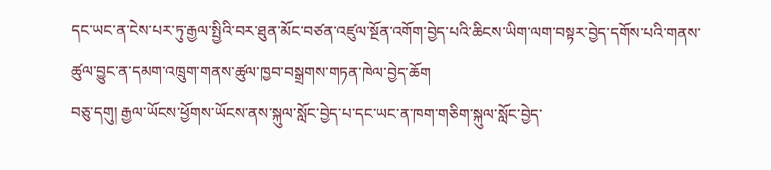དང་ཡང་ན་ངེས་པར་ཏུ་རྒྱལ་སྤྱིའི་བར་ཐུན་མོང་བཙན་འཛུལ་སྔོན་འགོག་བྱེད་པའི་ཆིངས་ཡིག་ལག་བསྟར་བྱེད་དགོས་པའི་གནས་ཚུལ་བྱུང་ན་དམག་འཁྲུག་གནས་ཚུལ་ཁྱབ་བསྒྲགས་གཏན་ཁེལ་བྱེད་ཆོག
བཅུ་དགུ། རྒྱལ་ཡོངས་ཕྱོགས་ཡོངས་ནས་སྐུལ་སློང་བྱེད་པ་དང་ཡང་ན་ཁག་གཅིག་སྐུལ་སློང་བྱེད་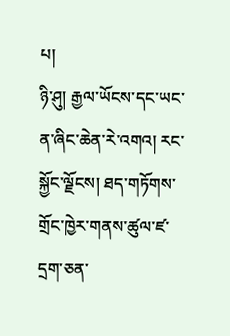པ།
ཉི་ཤུ། རྒྱལ་ཡོངས་དང་ཡང་ན་ཞིང་ཆེན་རེ་འགའ། རང་སྐྱོང་ལྗོངས། ཐད་གཏོགས་གྲོང་ཁྱེར་གནས་ཚུལ་ཛ་དྲག་ཅན་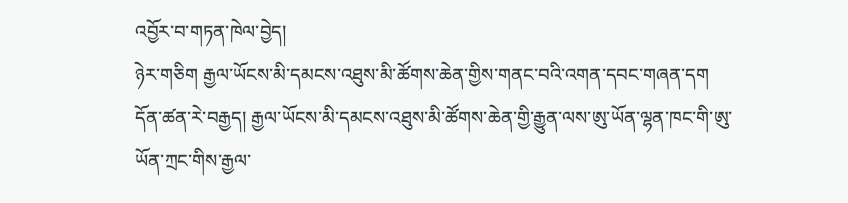འབྱོར་བ་གཏན་ཁེལ་བྱེད།
ཉེར་གཅིག རྒྱལ་ཡོངས་མི་དམངས་འཐུས་མི་ཚོགས་ཆེན་གྱིས་གནང་བའི་འགན་དབང་གཞན་དག
དོན་ཚན་རེ་བརྒྱད། རྒྱལ་ཡོངས་མི་དམངས་འཐུས་མི་ཚོགས་ཆེན་གྱི་རྒྱུན་ལས་ཨུ་ཡོན་ལྷན་ཁང་གི་ཨུ་ཡོན་ཀྲང་གིས་རྒྱལ་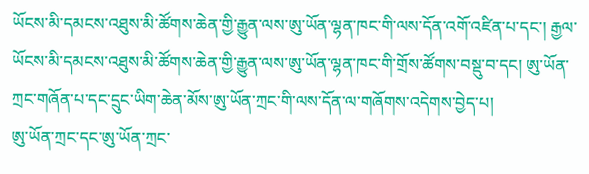ཡོངས་མི་དམངས་འཐུས་མི་ཚོགས་ཆེན་གྱི་རྒྱུན་ལས་ཨུ་ཡོན་ལྷན་ཁང་གི་ལས་དོན་འགོ་འཛིན་པ་དང་། རྒྱལ་ཡོངས་མི་དམངས་འཐུས་མི་ཚོགས་ཆེན་གྱི་རྒྱུན་ལས་ཨུ་ཡོན་ལྷན་ཁང་གི་གྲོས་ཚོགས་བསྡུ་བ་དང། ཨུ་ཡོན་ཀྲང་གཞོན་པ་དང་དྲུང་ཡིག་ཆེན་མོས་ཨུ་ཡོན་ཀྲང་གི་ལས་དོན་ལ་གཞོགས་འདེགས་བྱེད་པ།
ཨུ་ཡོན་ཀྲང་དང་ཨུ་ཡོན་ཀྲང་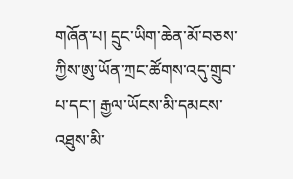གཞོན་པ། དྲུང་ཡིག་ཆེན་མོ་བཅས་ཀྱིས་ཨུ་ཡོན་ཀྲང་ཚོགས་འདུ་གྲུབ་པ་དང་། རྒྱལ་ཡོངས་མི་དམངས་འཐུས་མི་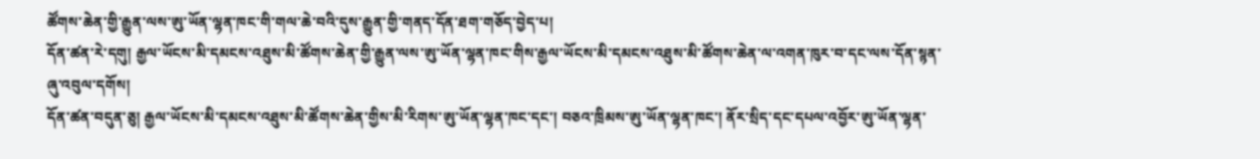ཚོགས་ཆེན་གྱི་རྒྱུན་ལས་ཨུ་ཡོན་ལྷན་ཁང་གི་གལ་ཆེ་བའི་དུས་རྒྱུན་གྱི་གནད་དོན་ཐག་གཅོད་བྱེད་པ།
དོན་ཚན་རེ་དགུ། རྒྱལ་ཡོངས་མི་དམངས་འཐུས་མི་ཚོགས་ཆེན་གྱི་རྒྱུན་ལས་ཨུ་ཡོན་ལྷན་ཁང་གིས་རྒྱལ་ཡོངས་མི་དམངས་འཐུས་མི་ཚོགས་ཆེན་ལ་འགན་ཁུར་བ་དང་ལས་དོན་སྙན་ཞུ་འབུལ་དགོས།
དོན་ཚན་བདུན་ཅུ། རྒྱལ་ཡོངས་མི་དམངས་འཐུས་མི་ཚོགས་ཆེན་གྱིས་མི་རིགས་ཨུ་ཡོན་ལྷན་ཁང་དང་། བཅའ་ཁྲིམས་ཨུ་ཡོན་ལྷན་ཁང་། ནོར་སྲིད་དང་དཔལ་འབྱོར་ཨུ་ཡོན་ལྷན་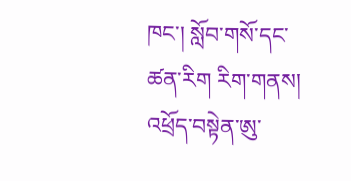ཁང་། སློབ་གསོ་དང་ཚན་རིག རིག་གནས། འཕྲོད་བསྟེན་ཨུ་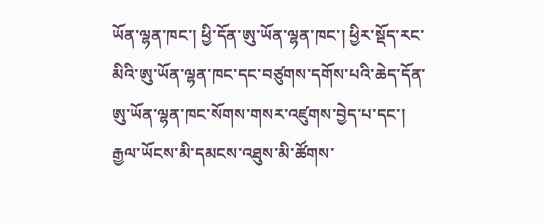ཡོན་ལྷན་ཁང་། ཕྱི་དོན་ཨུ་ཡོན་ལྷན་ཁང་། ཕྱིར་སྡོད་རང་མིའི་ཨུ་ཡོན་ལྷན་ཁང་དང་བཙུགས་དགོས་པའི་ཆེད་དོན་ཨུ་ཡོན་ལྷན་ཁང་སོགས་གསར་འཛུགས་བྱེད་པ་དང་། རྒྱལ་ཡོངས་མི་དམངས་འཐུས་མི་ཚོགས་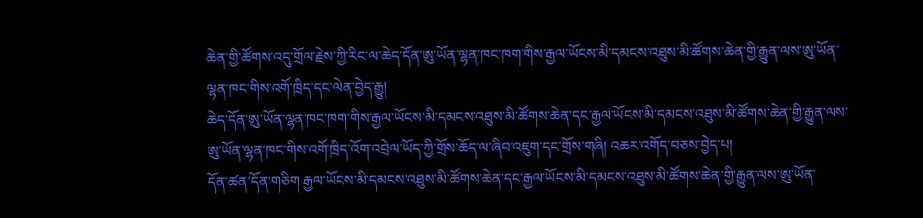ཆེན་གྱི་ཚོགས་འདུ་གྲོལ་རྗེས་ཀྱི་རིང་ལ་ཆེད་དོན་ཨུ་ཡོན་ལྷན་ཁང་ཁག་གིས་རྒྱལ་ཡོངས་མི་དམངས་འཐུས་མི་ཚོགས་ཆེན་གྱི་རྒྱུན་ལས་ཨུ་ཡོན་ལྷན་ཁང་གིས་འགོ་ཁྲིད་དང་ལེན་བྱེད་རྒྱུ།
ཆེད་དོན་ཨུ་ཡོན་ལྷན་ཁང་ཁག་གིས་རྒྱལ་ཡོངས་མི་དམངས་འཐུས་མི་ཚོགས་ཆེན་དང་རྒྱལ་ཡོངས་མི་དམངས་འཐུས་མི་ཚོགས་ཆེན་གྱི་རྒྱུན་ལས་ཨུ་ཡོན་ལྷན་ཁང་གིས་འགོ་ཁྲིད་འོག་འབྲེལ་ཡོད་ཀྱི་གྲོས་ཆོད་ལ་ཞིབ་འཇུག་དང་གྲོས་གཞི། འཆར་འགོད་བཅས་བྱེད་པ།
དོན་ཚན་དོན་གཅིག རྒྱལ་ཡོངས་མི་དམངས་འཐུས་མི་ཚོགས་ཆེན་དང་རྒྱལ་ཡོངས་མི་དམངས་འཐུས་མི་ཚོགས་ཆེན་གྱི་རྒྱུན་ལས་ཨུ་ཡོན་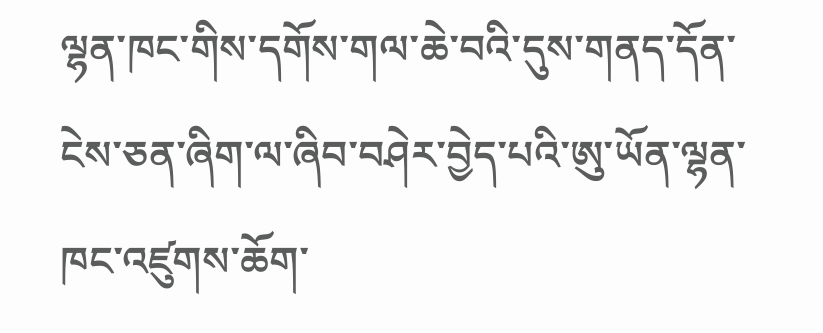ལྷན་ཁང་གིས་དགོས་གལ་ཆེ་བའི་དུས་གནད་དོན་ངེས་ཅན་ཞིག་ལ་ཞིབ་བཤེར་བྱེད་པའི་ཨུ་ཡོན་ལྷན་ཁང་འཛུགས་ཆོག་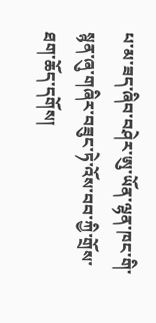པ་མ་ཟད་ཞིབ་བཤེར་ཨུ་ཡོན་ལྷན་ཁང་གི་སྙན་ཞུ་གཞིར་བཟུང་ཏེ་འོས་བབ་ཀྱི་གྲོས་ཐག་ཆོད་དགོས།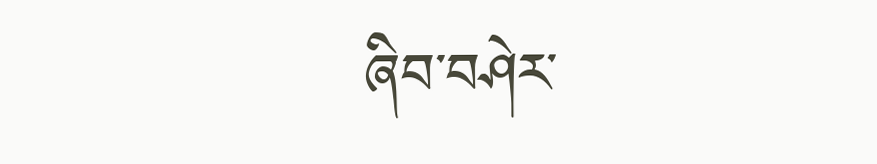ཞིབ་བཤེར་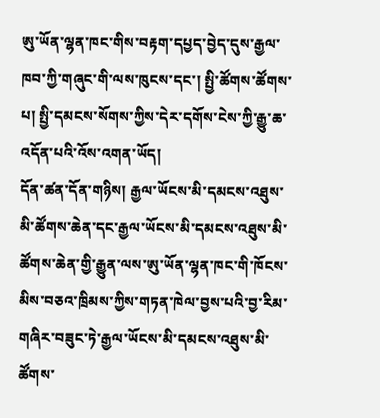ཨུ་ཡོན་ལྷན་ཁང་གིས་བརྟག་དཔྱད་བྱེད་དུས་རྒྱལ་ཁབ་ཀྱི་གཞུང་གི་ལས་ཁུངས་དང་། སྤྱི་ཚོགས་ཚོགས་པ། སྤྱི་དམངས་སོགས་ཀྱིས་དེར་དགོས་ངེས་ཀྱི་རྒྱུ་ཆ་འདོན་པའི་འོས་འགན་ཡོད།
དོན་ཚན་དོན་གཉིས། རྒྱལ་ཡོངས་མི་དམངས་འཐུས་མི་ཚོགས་ཆེན་དང་རྒྱལ་ཡོངས་མི་དམངས་འཐུས་མི་ཚོགས་ཆེན་གྱི་རྒྱུན་ལས་ཨུ་ཡོན་ལྷན་ཁང་གི་ཁོངས་མིས་བཅའ་ཁྲིམས་ཀྱིས་གཏན་ཁེལ་བྱས་པའི་བྱ་རིམ་གཞིར་བཟུང་ཏེ་རྒྱལ་ཡོངས་མི་དམངས་འཐུས་མི་ཚོགས་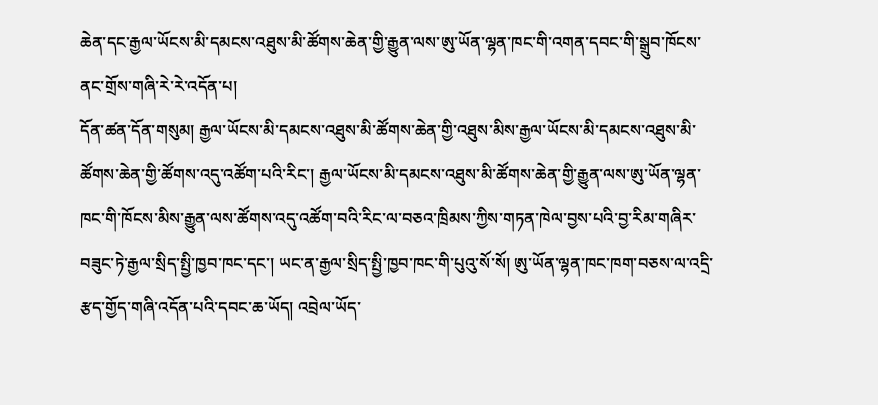ཆེན་དང་རྒྱལ་ཡོངས་མི་དམངས་འཐུས་མི་ཚོགས་ཆེན་གྱི་རྒྱུན་ལས་ཨུ་ཡོན་ལྷན་ཁང་གི་འགན་དབང་གི་སྒྲུབ་ཁོངས་ནང་གྲོས་གཞི་རེ་རེ་འདོན་པ།
དོན་ཚན་དོན་གསུམ། རྒྱལ་ཡོངས་མི་དམངས་འཐུས་མི་ཚོགས་ཆེན་གྱི་འཐུས་མིས་རྒྱལ་ཡོངས་མི་དམངས་འཐུས་མི་ཚོགས་ཆེན་གྱི་ཚོགས་འདུ་འཚོག་པའི་རིང་། རྒྱལ་ཡོངས་མི་དམངས་འཐུས་མི་ཚོགས་ཆེན་གྱི་རྒྱུན་ལས་ཨུ་ཡོན་ལྷན་ཁང་གི་ཁོངས་མིས་རྒྱུན་ལས་ཚོགས་འདུ་འཚོག་བའི་རིང་ལ་བཅའ་ཁྲིམས་ཀྱིས་གཏན་ཁེལ་བྱས་པའི་བྱ་རིམ་གཞིར་བཟུང་ཏེ་རྒྱལ་སྲིད་སྤྱི་ཁྱབ་ཁང་དང་། ཡང་ན་རྒྱལ་སྲིད་སྤྱི་ཁྱབ་ཁང་གི་པུའུ་སོ་སོ། ཨུ་ཡོན་ལྷན་ཁང་ཁག་བཅས་ལ་འདྲི་རྩད་གྱོད་གཞི་འདོན་པའི་དབང་ཆ་ཡོད། འབྲེལ་ཡོད་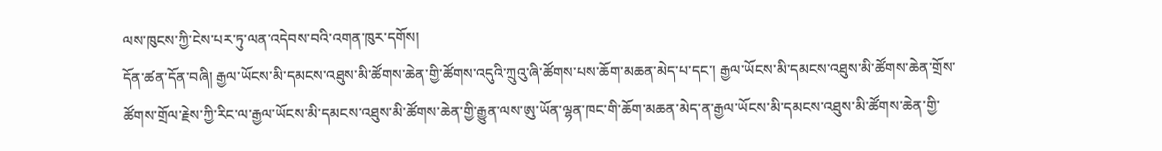ལས་ཁུངས་ཀྱི་ངེས་པར་ཏུ་ལན་འདེབས་བའི་འགན་ཁུར་དགོས།
དོན་ཚན་དོན་བཞི། རྒྱལ་ཡོངས་མི་དམངས་འཐུས་མི་ཚོགས་ཆེན་གྱི་ཚོགས་འདུའི་ཀྲུའུ་ཞི་ཚོགས་པས་ཆོག་མཆན་མེད་པ་དང་། རྒྱལ་ཡོངས་མི་དམངས་འཐུས་མི་ཚོགས་ཆེན་གྲོས་ཚོགས་གྲོལ་རྗེས་ཀྱི་རིང་ལ་རྒྱལ་ཡོངས་མི་དམངས་འཐུས་མི་ཚོགས་ཆེན་གྱི་རྒྱུན་ལས་ཨུ་ཡོན་ལྷན་ཁང་གི་ཆོག་མཆན་མེད་ན་རྒྱལ་ཡོངས་མི་དམངས་འཐུས་མི་ཚོགས་ཆེན་གྱི་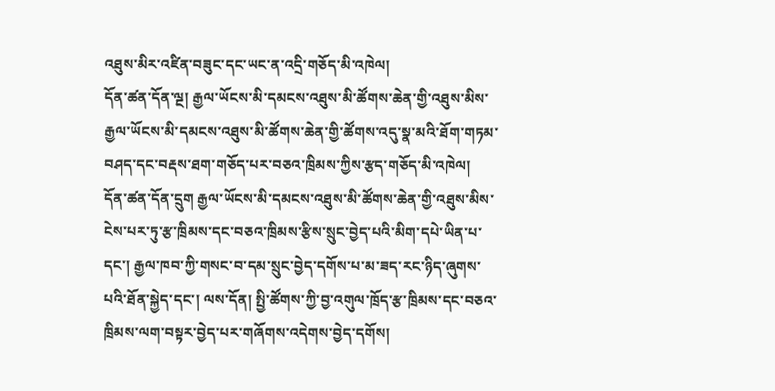འཐུས་མིར་འཛིན་བཟུང་དང་ཡང་ན་འདྲི་གཅོད་མི་འཁེལ།
དོན་ཚན་དོན་ལྔ། རྒྱལ་ཡོངས་མི་དམངས་འཐུས་མི་ཚོགས་ཆེན་གྱི་འཐུས་མིས་རྒྱལ་ཡོངས་མི་དམངས་འཐུས་མི་ཚོགས་ཆེན་གྱི་ཚོགས་འདུ་སྣ་མའི་ཐོག་གཏམ་བཤད་དང་བརྡས་ཐག་གཅོད་པར་བཅའ་ཁྲིམས་ཀྱིས་རྩད་གཅོད་མི་འཁེལ།
དོན་ཚན་དོན་དྲུག རྒྱལ་ཡོངས་མི་དམངས་འཐུས་མི་ཚོགས་ཆེན་གྱི་འཐུས་མིས་ངེས་པར་ཏུ་རྩ་ཁྲིམས་དང་བཅའ་ཁྲིམས་རྩིས་སྲུང་བྱེད་པའི་མིག་དཔེ་ཡིན་པ་དང་། རྒྱལ་ཁབ་ཀྱི་གསང་བ་དམ་སྲུང་བྱེད་དགོས་པ་མ་ཟད་རང་ཉིད་ཞུགས་པའི་ཐོན་སྐྱེད་དང་། ལས་དོན། སྤྱི་ཚོགས་ཀྱི་བྱ་འགུལ་ཁྲོད་རྩ་ཁྲིམས་དང་བཅའ་ཁྲིམས་ལག་བསྟར་བྱེད་པར་གཞོགས་འདེགས་བྱེད་དགོས།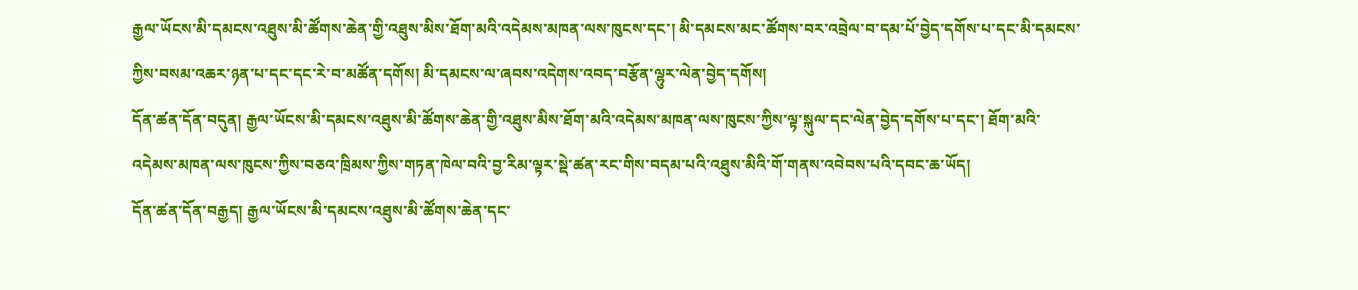རྒྱལ་ཡོངས་མི་དམངས་འཐུས་མི་ཚོགས་ཆེན་གྱི་འཐུས་མིས་ཐོག་མའི་འདེམས་མཁན་ལས་ཁུངས་དང་། མི་དམངས་མང་ཚོགས་བར་འབྲེལ་བ་དམ་པོ་བྱེད་དགོས་པ་དང་མི་དམངས་ཀྱིས་བསམ་འཆར་ཉན་པ་དང་དང་རེ་བ་མཚོན་དགོས། མི་དམངས་ལ་ཞབས་འདེགས་འབད་བརྩོན་ལྷུར་ལེན་བྱེད་དགོས།
དོན་ཚན་དོན་བདུན། རྒྱལ་ཡོངས་མི་དམངས་འཐུས་མི་ཚོགས་ཆེན་གྱི་འཐུས་མིས་ཐོག་མའི་འདེམས་མཁན་ལས་ཁུངས་ཀྱིས་ལྟ་སྐུལ་དང་ལེན་བྱེད་དགོས་པ་དང་། ཐོག་མའི་འདེམས་མཁན་ལས་ཁུངས་ཀྱིས་བཅའ་ཁྲིམས་ཀྱིས་གཏན་ཁེལ་བའི་བྱ་རིམ་ལྟར་སྡེ་ཚན་རང་གིས་བདམ་པའི་འཐུས་མིའི་གོ་གནས་འབེབས་པའི་དབང་ཆ་ཡོད།
དོན་ཚན་དོན་བརྒྱད། རྒྱལ་ཡོངས་མི་དམངས་འཐུས་མི་ཚོགས་ཆེན་དང་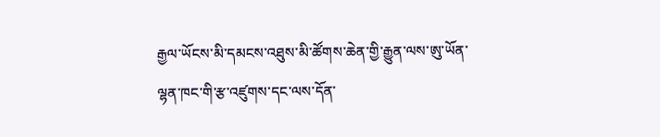རྒྱལ་ཡོངས་མི་དམངས་འཐུས་མི་ཚོགས་ཆེན་གྱི་རྒྱུན་ལས་ཨུ་ཡོན་ལྷན་ཁང་གི་རྩ་འཛུགས་དང་ལས་དོན་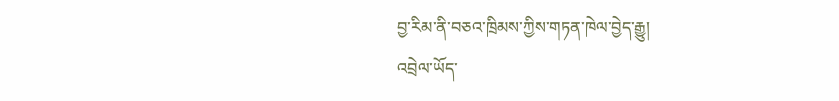བྱ་རིམ་ནི་བཅའ་ཁྲིམས་ཀྱིས་གཏན་ཁེལ་བྱེད་རྒྱུ།
འབྲེལ་ཡོད་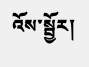འོས་སྦྱོར།